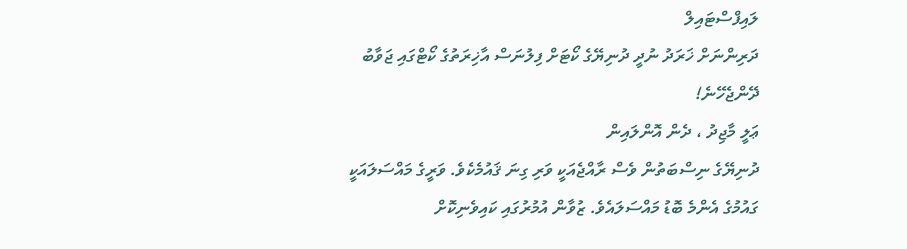ލައިފްސްޓައިލް
ދަރިންނަށް ޚަރަދު ނުދީ ދުނިޔޭގެ ކޯޓަށް ފިލުނަސް އާޚިރަތުގެ ކޯޓްގައި ޖަވާބު ދޭންޖެހޭނެ!
ޢަލީ މާޖިދު ، ދެން އޮންލައިން
ދުނިޔޭގެ ނިސްބަތުން ވެސް ރާއްޖެއަކީ ވަރި ގިނަ ޤައުމެކެވެ. ވަރީގެ މައްސަލައަކީ ގައުމުގެ އެންމެ ބޮޑު މައްސަލައެވެ. ޒުވާން އުމުރުގައި ކައިވެނިކޮށް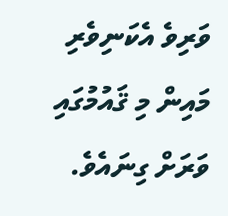ވަރިވެ އެކަނިވެރި މައިން މި ޤައުމުގައި ވަރަށް ގިނައެވެ.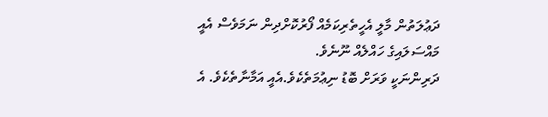ދަޢުލަތުން މާލީ އެހީތެރިކަމެއް ފޯރުކޮށްދިން ނަމަވެސް އެއީ މައްސަލައިގެ ހައްލެއް ނޫނެވެ.
ދަރިންނަކީ ވަރަށް ބޮޑު ނިޢުމަތެކެވެ.އެއީ އަމާނާތެކެވެ. އެ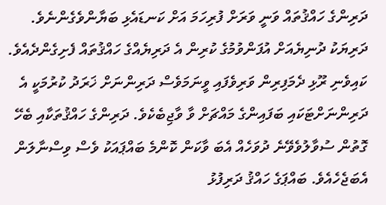ދަރިންގެ ހައްޤުތައް ވަނީ ވަރަށް ފުރިހަމަ އަށް ކަނޑައެޅި ބަޔާންވެގެންނެވެ. ދަރިޔަކު ދުނިޔެއަށް އުފަންވުމުގެ ކުރިން އެ ދަރިޔެއްގެ ހައްޤުތައް ފެށިގެންދެއެވެ.
ކައިވެނި ރޫޅި ދެމަފިރިން ވަރިވެފައި ވީނަމަވެސް ދަރިންނަށް ޚަރަދު ކުރުމަކީ އެ ދަރިންނަށްޓަކައި ބަފައިންގެ މައްޗަށް ވާ ވާޖިބެކެވެ. ދަރިންގެ ހައްޤުތަކާއި ބެހޭ ގޮތުން ސުވާލުވެވޭނެ ދުވަހެއް އެބަ ވާކަން ކޮންމެ ބައްޕައަކު ވެސް ވިސްނާލަން އެބަޖެހެއެވެ. ބައްޕަގެ ހައްޤު ދަރިފުޅު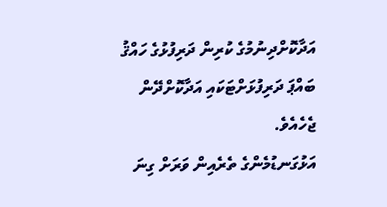އަދާކޮށްދިނުމުގެ ކުރިން ދަރިފުޅުގެ ހައްޤު ބައްޕަ ދަރިފުޅަށްޓަކައި އަދާކޮށްދޭން ޖެހެއެވެ.
އަޅުގަނޑުމެންގެ ތެރެއިން ވަރަށް ގިނަ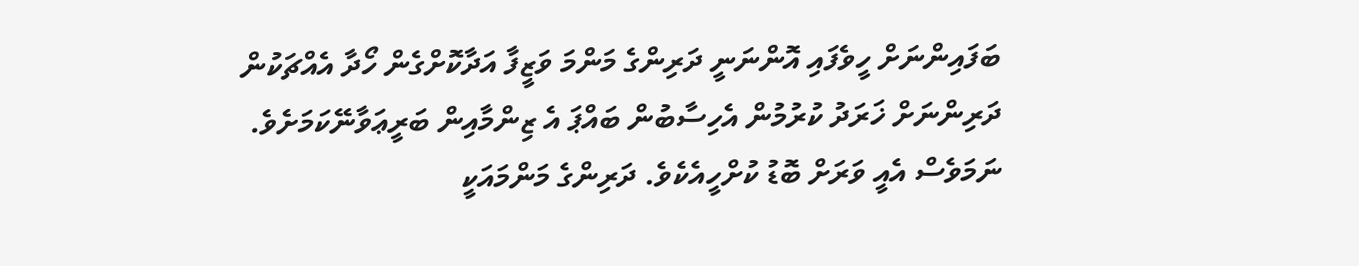ބަފައިންނަށް ހީވެފައި އޮންނަނީ ދަރިންގެ މަންމަ ވަޒީފާ އަދާކޮށްގެން ހޯދާ އެއްޗަކުން ދަރިންނަށް ޚަރަދު ކުރުމުން އެހިސާބުން ބައްޕަ އެ ޒިންމާއިން ބަރީޢަވާނޭކަމަށެވެ. ނަމަވެސް އެއީ ވަރަށް ބޮޑު ކުށްހީއެކެވެ. ދަރިންގެ މަންމައަކީ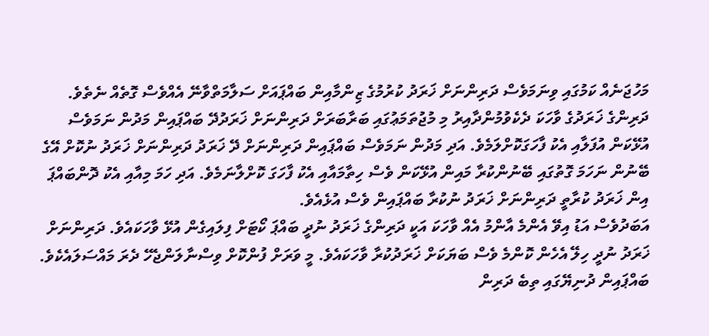މަހުޖަނެއް ކަމުގައި ވިނަމަވެސް ދަރިންނަށް ޚަރަދު ކުރުމުގެ ޒިންމާއިން ބައްޕައަށް ސަލާމަތްވާނޭ އެއްވެސް ގޮތެއް ނެތެވެ.
ދަރިންގެ ޚަރަދުގެ ވާހަކަ ދެކެވުމުންދާއިރު މި މުޖުތަމަޢުގައި ބަރާބަރަށް ދަރިންނަށް ޚަރަދުދޭ ބައްޕައިން މަދުން ނަމަވެސް އުޅޭކަން އުފަލާއި އެކު ފާހަގަކޮށްލަމެވެ. އަދި މަދުން ނަމަވެސް ބައްޕައިން ދަރިންނަށް ދޭ ޚަރަދު ދަރިންނަށް ޚަރަދު ނުކޮށް އޭގެ ބޭނުން ނަހަމަ ގޮތުގައި ބޭނުންކުރާ މައިން އުޅޭކަން ވެސް ހިތާމައާއި އެކު ފާހަގަ ކޮށްލާނަމެވެ. އަދި ހަމަ މިއާއި އެކު ދޮންބައްޕަ އިން ޚަރަދު ކުރާތީ ދަރިންނަށް ޚަރަދު ނުކުރާ ބައްޕައިން ވެސް އުޅެއެވެ.
އަބަދުވެސް އަޑު އިވޭ އެންމެ އާންމު އެއް ވާހަކަ އަކީ ދަރިންގެ ޚަރަދު ނުދީ ބައްޕަ ކޯޓަށް ފިލައިގެން އުޅޭ ވާހަކައެވެ. ދަރިންނަށް ޚަރަދު ނުދީ ހިލޭ އެހެން ކޮންމެ ވެސް ބަޔަކަށް ޚަރަދުކުރާ ވާހަކައެވެ. މީ ވަރަށް ފުންކޮށް ވިސްނާލަންޖެހޭ ދެރަ މައްސަލައެކެވެ. ބައްޕައިން ދުނިޔޭގައި ތިބެ ދަރިން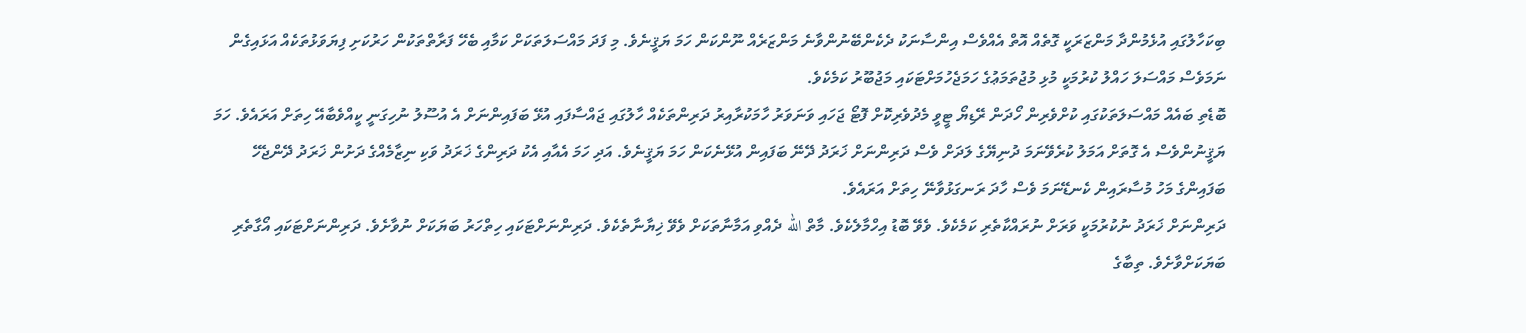ބިކަހާލުގައި އުޅެމުންދާ މަންޒަރަކީ ގޮތެއް އޮތް އެއްވެސް އިންސާނަކު ދެކެންބޭނުންވާނެ މަންޒަރެއް ނޫންކަން ހަމަ ޔަޤީނެވެ. މި ފަދަ މައްސަލަތަކަށް ކަމާއި ބެހޭ ފަރާތްތަކުން ހަރުކަށި ފިޔަވަޅުތަކެއް އަޅައިގެން ނަމަވެސް މައްސަލަ ހައްލު ކުރުމަކީ މުޅި މުޖުތަމަޢުގެ ހަމަޖެހުމަށްޓަކައި މަޖުބޫރު ކަމެކެވެ.
ބޮޑެތި ބައެއް މައްސަލަތަކުގައި ކުށްވެރިން ހޯދަން ރޭޑިޔޯ ޓީވީ މެދުވެރިކޮށް ފޮޓޯ ޖަހައި ވަނަވަރު ހާމަކުރާއިރު ދަރިންތަކެއް ހާލުގައި ޖައްސާފައި އުޅޭ ބަފައިންނަށް އެ އުސޫލު ނުހިގަނީ ކީއްވެބާއޭ ހިތަށް އަރައެވެ. ހަމަ ޔަޤީނުންވެސް އެ ގޮތަށް އަމަލު ކުރެވޭނަމަ ދުނިޔޭގެ ލަދަށް ވެސް ދަރިންނަށް ޚަރަދު ދޭނޭ ބަފައިން އުޅޭނެކަން ހަމަ ޔަޤީނެވެ. އަދި ހަމަ އެއާއި އެކު ދަރިންގެ ޚަރަދު ވަކި ނިޒާމެއްގެ ދަށުން ޚަރަދު ދޭންޖެހޭ ބަފައިންގެ މަހު މުސާރައިން ކެނޑޭނަމަ ވެސް ހާދަ ރަނގަޅުވާނޭ ހިތަށް އަރައެވެ.
ދަރިންނަށް ޚަރަދު ނުކުރުމަކީ ވަރަށް ނުރައްކާތެރި ކަމެކެވެ. ވެވޭ ބޮޑު އިހްމާލެކެވެ. މާތް الله ދެއްވި އަމާނާތަކަށް ވެވޭ ޚިޔާނާތެކެވެ. ދަރިންނަށްޓަކައި ހިތްހަރު ބަޔަކަށް ނުވާށެވެ. ދަރިންނަށްޓަކައި އޯގާތެރި ބަޔަކަށްވާށެވެ. ތިބާގެ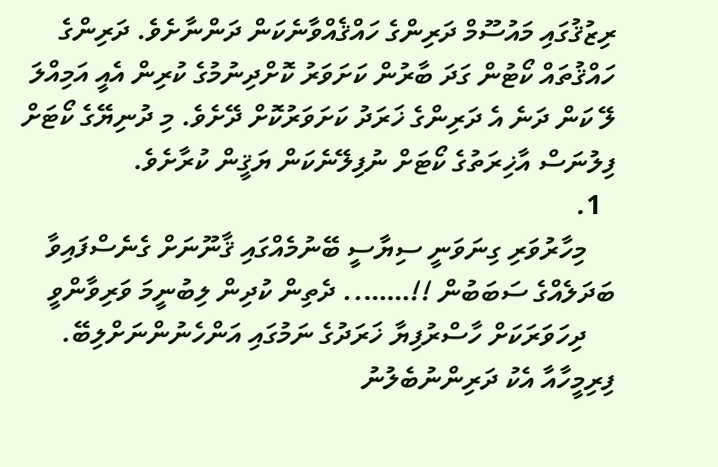ރިޒުޤުގައި މައުސޫމް ދަރިންގެ ހައްޤެއްވާނެކަން ދަންނާށެވެ. ދަރިންގެ ހައްޤުތައް ކޯޓުން ގަދަ ބާރުން ކަށަވަރު ކޮށްދިނުމުގެ ކުރިން އެއީ އަމިއްލަ ލޭ ކަން ދަނެ އެ ދަރިންގެ ޚަރަދު ކަށަވަރުކޮށް ދޭށެވެ. މި ދުނިޔޭގެ ކޯޓަށް ފިލުނަސް އާޚިރަތުގެ ކޯޓަށް ނުފިލޭނެކަން ޔަޤީން ކުރާށެވެ.
  1.
    މިހާރުވަރި ގިނަވަނީ ސިޔާސީ ބޭނުމެއްގައި ޤާނޫނަށް ގެނެސްފައިވާ ބަދަލެއްގެ ސަބަބުން !!…….. ދެތިން ކުދިން ލިބުނީމަ ވަރިވާންވީ
    ދިހަވަރަކަށް ހާސްރުފިޔާ ޚަރަދުގެ ނަމުގައި އަންހެނުންނަށްލިބޭ. ފިރިމީހާއާ އެކު ދަރިންނުބެލުނު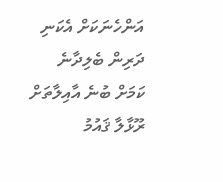އަންހެނަކަށް އެކަނި ދަރިން ބެލިދާނެ ކަމަށް ބުނެ އާއިލާތަށް ރޫޅާލާ ޤައުމު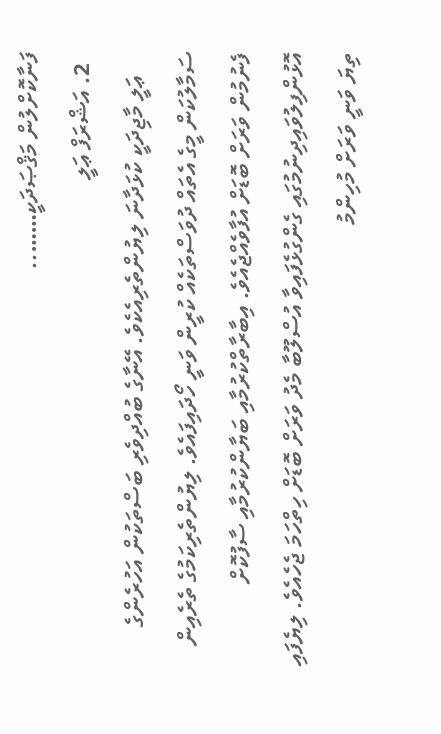ފަނާކޮށްލުން މަޤްޞަދަކީ……..
  2. އަޝްރަފް ޢަލީ
    ޢަލީ މާޖިދަކީ ކުޅަދާނަ ލިޔުންތެރިއެކެވެ. އޭނާގެ ބުއްދިވެރި ބަސްތަކުން އަހުރެންގެ ސަމާލުކަން މީގެ އެތައް ދުވަސްތަކެއް ކުރީން ވަނީ ހޯދައިފައެވެ. ލިޔުންތެރިކަމުގެ ތެރެއިން ފެނުމުން ވަރަށް ބޮޑަށް އުފާވެއްޖެއެވެ. އިބާރާތްކުރުމާއި ބަޔާންކުރުމާއި ސާފުކޮށް އޮޅުންފިލުވައިދިނުމުގައި ގެންގުޅެފައިވާ އުސްލޫބާ މެދު ވަރަށް ބޮޑަށް ހިތްހަމަ ޖެހެއެވެ. ލިޔެފައި ތިޔަ ވަނީ ވަރަށް މުހިންމު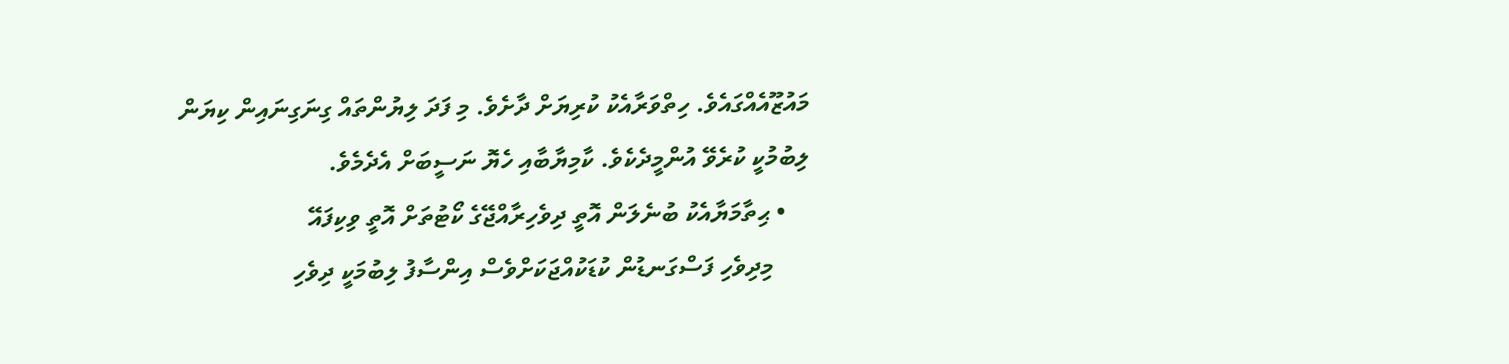މައުޒޫއެއްގައެވެ. ހިތްވަރާއެކު ކުރިޔަށް ދާށެވެ. މި ފަދަ ލިޔުންތައް ގިނަގިނައިން ކިޔަން ލިބުމުކީ ކުރެވޭ އުންމީދެކެވެ. ކާމިޔާބާއި ހެޔޮ ނަސީބަށް އެދެމެވެ.
    • ޙިތާމަޔާއެކު ބުނެލަން އޮތީ ދިވެހިރާއްޖޭގެ ކޯޓުތަށް އޮތީ ވިކިފައޭ
      މިދިވެހި ފަސްގަނޑުން ކުޑަކުއްޖަކަށްވެސް އިންސާފު ލިބުމަކީ ދިވެހި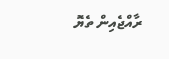ރާއްޖެއިން ތެޔޮ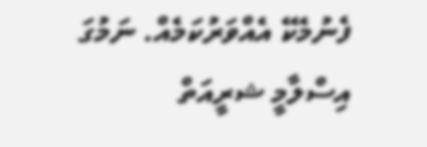ފެނުމެކޭ އެއްވަރުކަމެއް. ނަމުގަ އިސްލާމީ ޝރީއަތް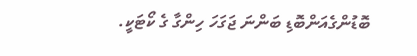ބޮޑުންގެއަންބޮޑި ބަންނަ ޖަގަހަ ހިންގާ ގެ ކޯޓަކީ.